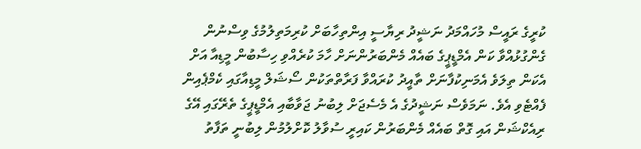ކުރީގެ ރައީސް މުހައްމަދު ނަޝީދު ރިޔާސީ އިންތިހާބަށް ކުރިމަތިލުމުގެ ވިސްނުން ގެންގުޅުއްވާ ކަން އެމްޑީޕީގެ ބައެއް މެންބަރުންނަށް ހާމަ ކުރެއްވި ހިސާބުން މީޑިއާ އަށް އެކަން ތިލަވެ އެމަނިކުފާނަށް ތާއީދު ކުރައްވާ ފަރާތްތަކުން ސޯޝަލް މީޑިއާގައި ކެމްޕެއިން ފެއްޓެވި އެވެ. ނަމަވެސް ނަޝީދުގެ އެ މެސެޖަށް ލިބުނު ޖަވާބާއި އެމްޑީޕީގެ ތެރޭގައި އޭގެ ރިއެކްޝަން އައި ގޮތް ބައެއް މެންބަރުން ކައިރީ ސުވާލު ކޮށްލުމުން ލިބުނީ ތަފާތު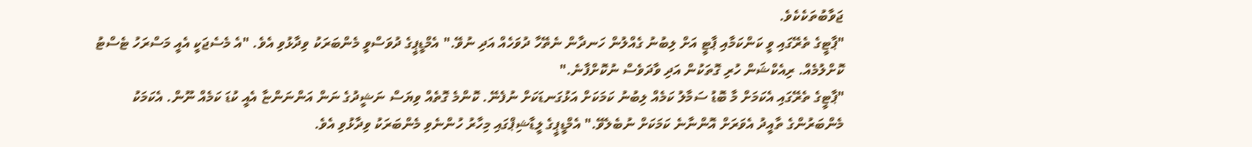ޖަވާބުތަކެކެވެ.
"ޕާޓީގެ ތެރޭގައި ވީ ކަންކަމާއި ޕާޓީ އަށް ލިބުނު ގެއްލުން ހަނދާން ނެތޭހާ ދުވަހެއް އަދި ނުވޭ." އެމްޑީޕީގެ ދުވަސްވީ މެންބަރަކު ވިދާޅުވި އެވެ. "އެ މެސެޖަކީ އެއީ މަސްރަހު ޓެސްޓު ކޮށްލުމެއް. ރިއެކްޝަން ހުރި ގޮތަކުން އަދި ވާދަވެސް ނުކޮށްފާނެ."
"ޕާޓީގެ ތެރޭގައި އެކަމަށް މާ ބޮޑު ސަމާލު ކަމެއް ލިބުނު ކަމަކަށް އަޅުގަނޑަކަށް ނުފެނޭ. ކޮންމެ ގޮތެއް ވިޔަސް ނަޝީދުގެ ނަން އަންނަންޏާ އެއީ ކުޑަ ކަމެއް ނޫން. އެކަމަކު މެންބަރުންގެ ތާއީދު އެވަރަށް އޮންނާނެ ކަމަކަށް ނުބެލެވޭ." އެމްޑީޕީގެ ލީޑާޝިޕްގައި މިހާރު ހުންނެވި މެންބަރަކު ވިދާޅުވި އެވެ.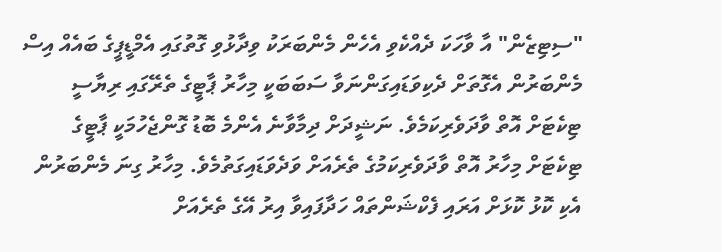"ސިޓިޒެން" އާ ވާހަކަ ދެއްކެވި އެހެން މެންބަރަކު ވިދާޅުވި ގޮތުގައި އެމްޑީޕީގެ ބައެއް އިސް މެންބަރުން އެގޮތަށް ދެކިވަޑައިގަންނަވާ ސަބަބަކީ މިހާރު ޕާޓީގެ ތެރޭގައި ރިޔާސީ ޓިކެޓަށް އޮތް ވާދަވެރިކަމެވެ. ނަޝީދަށް ދިމާވާނެ އެންމެ ބޮޑު ގޮންޖެހުމަކީ ޕާޓީގެ ޓިކެޓަށް މިހާރު އޮތް ވާދަވެރިކަމުގެ ތެރެއަށް ވަދެވަޑައިގަތުމެވެ. މިހާރު ގިނަ މެންބަރުން އެކި ކޮޅު ކޮޅަށް އަރައި ފެކްޝަންތައް ހަދާފައިވާ އިރު އޭގެ ތެރެއަށް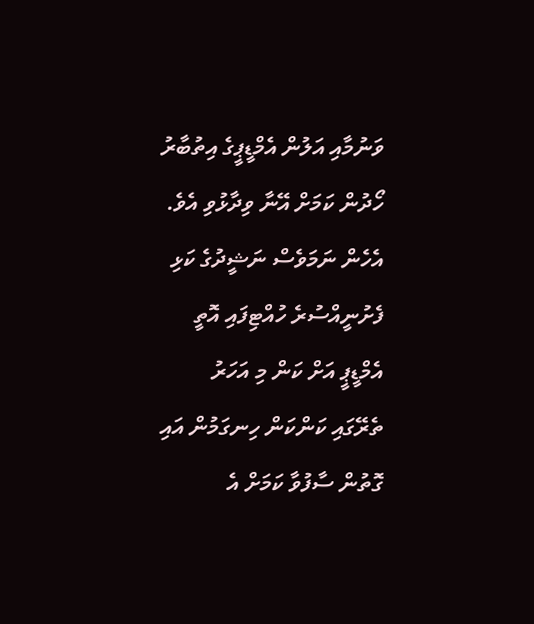ވަނުމާއި އަލުން އެމްޑީޕީގެ އިތުބާރު ހޯދުން ކަމަށް އޭނާ ވިދާޅުވި އެވެ.
އެހެން ނަމަވެސް ނަޝީދުގެ ކަޅި ފެށުނީއްސުރެ ހުއްޓިފައި އޮތީ އެމްޑީޕީ އަށް ކަން މި އަހަރު ތެރޭގައި ކަންކަން ހިނގަމުން އައި ގޮތުން ސާފުވާ ކަމަށް އެ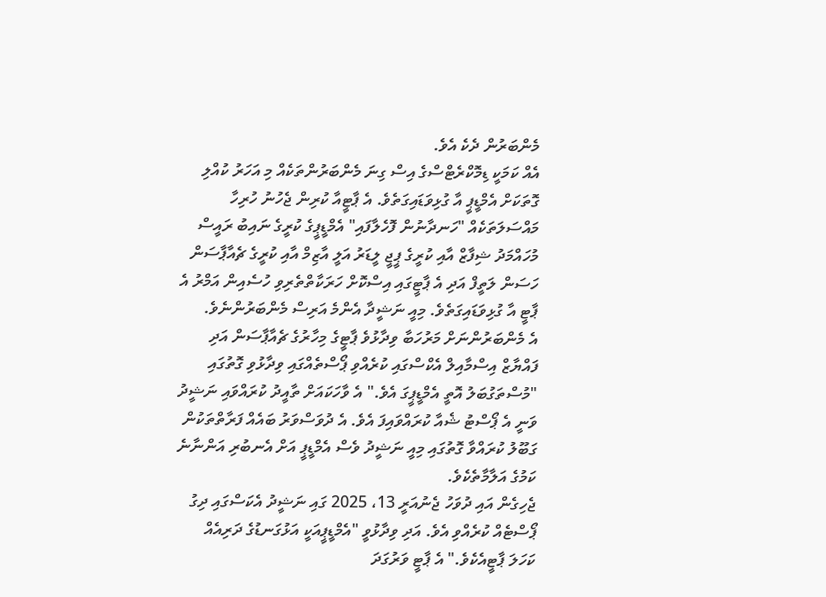މެންބަރުން ދެކެ އެވެ.
އެއް ކަމަކީ ޑިމޮކްރެޓްސްގެ އިސް ގިނަ މެންބަރުންތަކެއް މި އަހަރު ކުއްލި ގޮތަކަށް އެމްޑީޕީ އާ ގުޅިވަޑައިގަތެވެ. އެ ޕާޓީއާ ކުރިން ޖެހުނު ހުރިހާ މައްސަލަތަކެއް "ހަނދާނުން ފޮހެލާފައި" އެމްޑީޕީގެ ކުރީގެ ނައިބު ރައީސް މުހައްމަދު ޝިފާޒް އާއި ކުރީގެ ޕީޖީ ލީޑަރު އަލީ އާޒިމް އާއި ކުރީގެ ޗެއާޕާސަން ހަސަން ލަތީފް އަދި އެ ޕާޓީގައި އިސްކޮށް ހަރަކާތްތެރިވި ހުސެއިން އަމްރު އެ ޕާޓީ އާ ގުޅިވަޑައިގަތެވެ. މިއީ ނަޝީދާ އެންމެ އަރިސް މެންބަރުންނެވެ.
އެ މެންބަރުންނަށް މަރުހަބާ ވިދާޅުވެ ޕާޓީގެ މިހާރުގެ ޗެއާޕާސަން އަދި ފައްޔާޒް އިސްމާއިލް އެކްސްގައި ކުރެއްވި ޕޯސްތެއްގައި ވިދާޅުވި ގޮތުގައި "މުސްތަގުބަލު އޮތީ އެމްޑީޕީގަ އެވެ." އެ ވާހަކައަށް ތާއީދު ކުރައްވައި ނަޝީދު ވަނީ އެ ޕޯސްޓު ޝެއާ ކުރައްވައިފަ އެވެ. އެ ދުވަސްވަރު ބައެއް ފަރާތްތަކުން ގަބޫލު ކުރައްވާ ގޮތުގައި މިއީ ނަޝީދު ވެސް އެމްޑީޕީ އަށް އެނބުރި އަންނާނެ ކަމުގެ އަލާމާތެކެވެ.
ޖެހިގެން އައި ދުވަހު ޖެނުއަރީ 13، 2025 ގައި ނަޝީދު އެކަސްގައި ދިގު ޕޯސްޓެއް ކުރެއްވި އެވެ. އަދި ވިދާޅުވީ "އެމްޑީޕީއަކީ އަޅުގަނޑުގެ ދަރިއެއް ކަހަލަ ޕާޓީއެކެވެ." އެ ޕާޓީ ވަރުގަދަ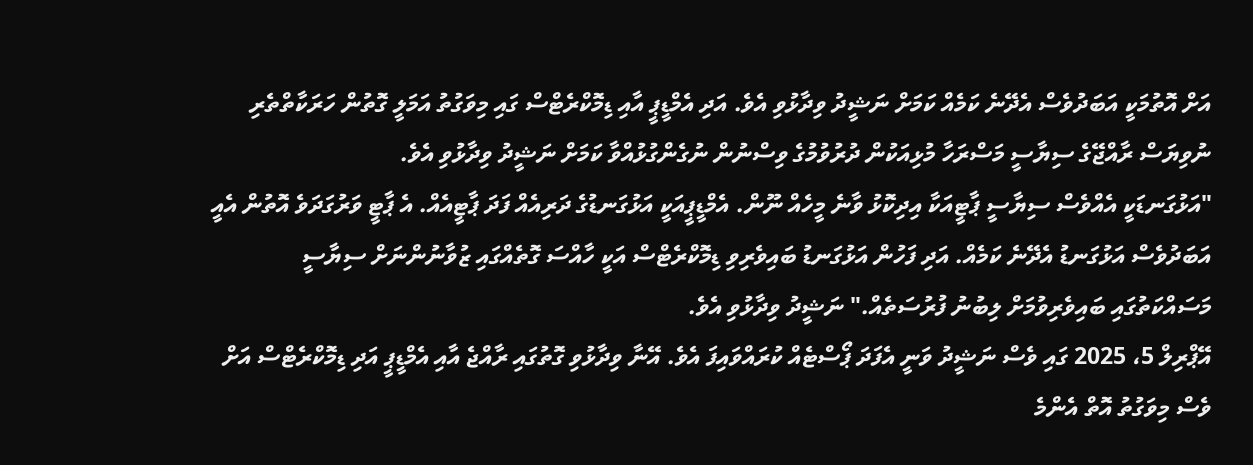އަށް އޮތުމަކީ އަބަދުވެސް އެދޭނެ ކަމެއް ކަމަށް ނަޝީދު ވިދާޅުވި އެވެ. އަދި އެމްޑީޕީ އާއި ޑިމޮކްރެޓްސް ގައި މިވަގުތު އަމަލީ ގޮތުން ހަރަކާތްތެރި ނުވިޔަސް ރާއްޖޭގެ ސިޔާސީ މަސްރަހާ މުޅިއަކުން ދުރުވުމުގެ ވިސްނުން ނުގެންގުޅުއްވާ ކަމަށް ނަޝީދު ވިދާޅުވި އެވެ.
"އަޅުގަނޑަކީ އެއްވެސް ސިޔާސީ ޕާޓީއަކާ އިދިކޮޅު ވާނެ މީހެއް ނޫން. އެމްޑީޕީއަކީ އަޅުގަނޑުގެ ދަރިއެއް ފަދަ ޕާޓީއެއް. އެ ޕާޓީ ވަރުގަދަވެ އޮތުން އެއީ އަބަދުވެސް އަޅުގަނޑު އެދޭނެ ކަމެއް. އަދި ފަހުން އަޅުގަނޑު ބައިވެރިވި ޑިމޮކްރެޓްސް އަކީ ހާއްސަ ގޮތެއްގައި ޒުވާނުންނަށް ސިޔާސީ މަސައްކަތުގައި ބައިވެރިވުމަށް ލިބުނު ފުރުސަތެއް." ނަޝީދު ވިދާޅުވި އެވެ.
އޭޕްރިލް 5، 2025 ގައި ވެސް ނަޝީދު ވަނީ އެފަދަ ޕޯސްޓެއް ކުރައްވައިފަ އެވެ. އޭނާ ވިދާޅުވި ގޮތުގައި ރާއްޖެ އާއި އެމްޑީޕީ އަދި ޑިމޮކްރެޓްސް އަށް ވެސް މިވަގުތު އޮތް އެންމެ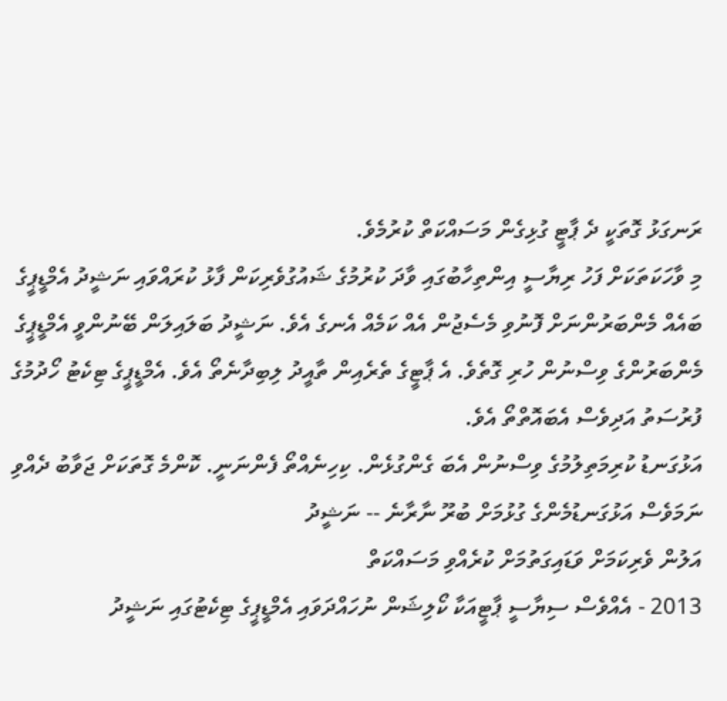ރަނގަޅު ގޮތަކީ ދެ ޕާޓީ ގުޅިގެން މަސައްކަތް ކުރުމެވެ.
މި ވާހަކަތަކަށް ފަހު ރިޔާސީ އިންތިހާބުގައި ވާދަ ކުރުމުގެ ޝައުގުވެރިކަން ފާޅު ކުރައްވައި ނަޝީދު އެމްޑީޕީގެ ބައެއް މެންބަރުންނަށް ފޮނުވި މެސެޖުން އެއް ކަމެއް އެނގެ އެވެ. ނަޝީދު ބަލައިލަން ބޭނުންވީ އެމްޑީޕީގެ މެންބަރުންގެ ވިސްނުން ހުރި ގޮތެވެ. އެ ޕާޓީގެ ތެރެއިން ތާއީދު ލިބިދާނެތޯ އެވެ. އެމްޑީޕީގެ ޓިކެޓު ހޯދުމުގެ ފުރުސަތު އަދިވެސް އެބައޮތްތޯ އެވެ.
އަޅުގަނޑު ކުރިމަތިލުމުގެ ވިސްނުން އެބަ ގެންގުޅެން. ކިހިނެއްތޯ ފެންނަނީ. ކޮންމެ ގޮތަކަށް ޖަވާބު ދެއްވި ނަމަވެސް އަޅުގަނޑުމެންގެ ގުޅުމަށް ބުރޫ ނާރާނެ -- ނަޝީދު
އަލުން ވެރިކަމަށް ވަޑައިގަތުމަށް ކުރެއްވި މަސައްކަތް
2013 - އެއްވެސް ސިޔާސީ ޕާޓީއަކާ ކޯލިޝަން ނުހައްދަވައި އެމްޑީޕީގެ ޓިކެޓުގައި ނަޝީދު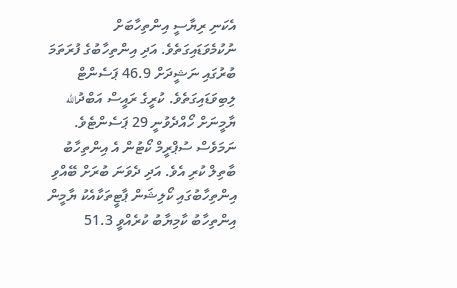އެކަނި ރިޔާސީ އިންތިހާބަށް ނުކުމެވަޑައިގަތެވެ. އަދި އިންތިހާބުގެ ފުރަތަމަ ބުރުގައި ނަޝީދަށް 46.9 ޕަސެންޓް ލިބިވަޑައިގަތެވެ. ކުރީގެ ރައީސް އަބްދުالله ޔާމީނަށް ހޯއްދެވުނީ 29 ޕަސެންޓެވެ. ނަމަވެސް ސުޕްރީމް ކޯޓުން އެ އިންތިހާބު ބާތިލް ކުރި އެވެ. އަދި ދެވަނަ ބުރަށް ބޭއްވި އިންތިހާބުގައި ކޯލިޝަން ޕާޓީތަކާއެކު ޔާމީން އިންތިހާބު ކާމިޔާބު ކުރެއްވީ 51.3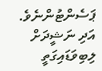ޕަސެންޓުންނެވެ. އަދި ނަޝީދަށް ލިބިވަޑައިގަތީ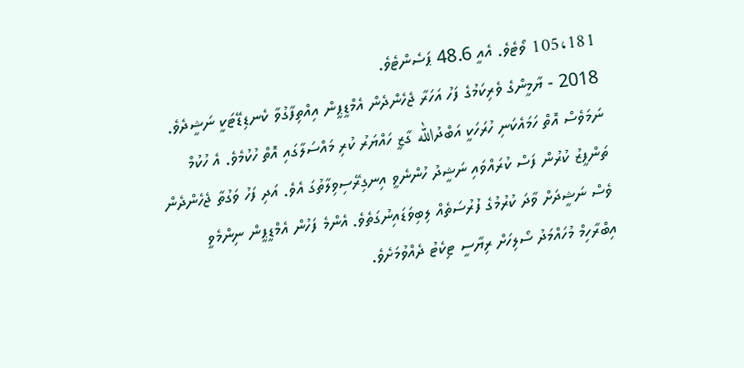105،181 ވޯޓެވެ. އެއީ 48.6 ޕަސެންޓެވެ.
2018 - ޔާމީންގެ ވެރިކަމުގެ ފަހު އަހަރާ ޖެހެންދެން އެމްޑީޕީން އިއްތިފާގުވާ ކެނޑިޑޭޓަކީ ނަޝީދެވެ. ނަމަވެސް އޮތް ހަމައެކަނި ހުރަހަކީ އަބްދުالله ގާޒީ ހައްޔަރު ކުރި މައްސަލާގައި އޮތް ހުކުމެވެ. އެ ހުކުމް ތަންފީޒު ކުރުން ފަސް ކުރައްވައި ނަޝީދު ހުންނެވީ އިނގިރޭސިވިލާތުގަ އެވެ. އަދި ފަހު ވަގުތާ ޖެހެންދެން ވެސް ނަޝީދަށް ވާދަ ކުރުމުގެ ފުރުސަތެއް ލިބިވަޑައިނުގަތެވެ. އެންމެ ފަހުން އެމްޑީޕީން ނިންމެވީ އިބްރާހިމް މުހައްމަދު ސޯލިހަށް ރިޔާސީ ޓިކެޓު ދެއްވުމަށެވެ.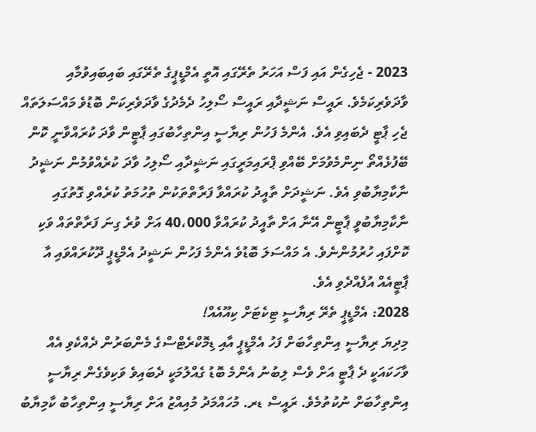2023 - ޖެހިގެން އައި ފަސް އަހަރު ތެރޭގައި އޮތީ އެމްޑީޕީގެ ތެރޭގައި ބައިބައިވުމާއި ވާދަވެރިކަމެވެ. ރައީސް ނަޝީދާއި ރައީސް ސޯލިހު ދެމެދުގެ ވާދަވެރިކަން ބޮޑުވެ މައްސަލަތައް ޖެހި ޕާޓީ ދެބައިވި އެވެ. އެންމެ ފަހުން ރިޔާސީ އިންތިހާބުގައި ޕާޓީން ވާދަ ކުރައްވާނީ ކޮން ބޭފުޅެއްތޯ ނިންމެވުމަށް ބޭއްވި ޕްރައިމަރީގައި ނަޝީދާއި ސޯލިހު ވާދަ ކުރެއްވުމުން ނަޝީދު ނާކާމިޔާބުވި އެވެ. ނަޝީދަށް ތާއީދު ކުރައްވާ ފަރާތްތަކުން ތުހުމަތު ކުރެއްވި ގޮތުގައި ނާކާމިޔާބުވީ ޕާޓީން އޭނާ އަށް ތާއީދު ކުރައްވާ 40،000 އަށް ވުރެ ގިނަ ފަރާތްތައް ވަކި ކޮށްފައި ހުރުމުންނެވެ. އެ މައްސަލަ ބޮޑުވެ އެންމެ ފަހުން ނަޝީދު އެމްޑީޕީ ދޫކުރައްވައި އާ ޕާޓީއެއް އުފެއްދެވި އެވެ.
2028: އެމްޑީޕީ ތެރޭ ރިޔާސީ ޓިކެޓަށް ކިއޫއެއް!
މިދިޔަ ރިޔާސީ އިންތިހާބަށް ފަހު އެމްޑީޕީ އާއި ޑިމޮކްރެޓްސްގެ މެންބަރުން ދެއްކެވި އެއް ވާހަކައަކީ ދެ ޕާޓީ އަށް ވެސް ލިބުނު އެންމެ ބޮޑު ގެއްލުމަކީ ދެބައިވެ ވަކިވެގެން ރިޔާސީ އިންތިހާބަށް ނުކުތުމެވެ. ރައީސް ޑރ. މުހައްމަދު މުއިއްޒު އަށް ރިޔާސީ އިންތިހާބު ކާމިޔާބު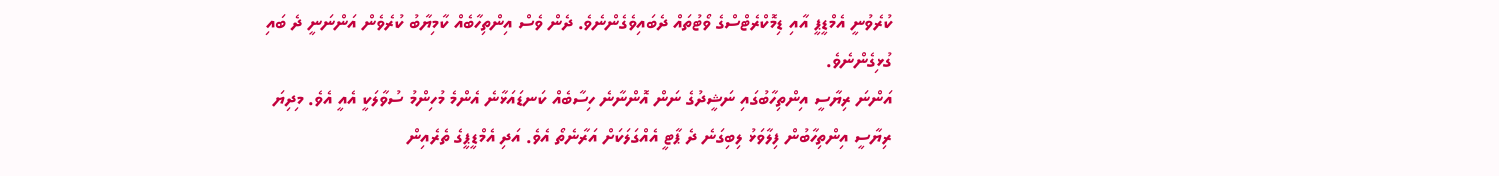ކުރެވުނީ އެމްޑީޕީ އާއި ޑިމޮކްރެޓްސްގެ ވޯޓުތައް ދެބައިވެގެންނެވެ. ދެން ވެސް އިންތިހާބެއް ކާމިޔާބު ކުރެވެން އަންނަނީ ދެ ބައި ގުޅިގެންނެވެ.
އަންނަ ރިޔާސީ އިންތިހާބުގައި ނަޝީދުގެ ނަން އޮންނާނެ ހިސާބެއް ކަނޑައަޅާނެ އެންމެ މުހިންމު ސުވާލަކީ އެއީ އެވެ. މިދިޔަ ރިޔާސީ އިންތިހާބުން ފިލާވަޅު ލިބިގަނެ ދެ ޕާޓީ އެއްގަލަކަށް އަރާނެތޯ އެވެ. އަދި އެމްޑީޕީގެ ތެރެއިން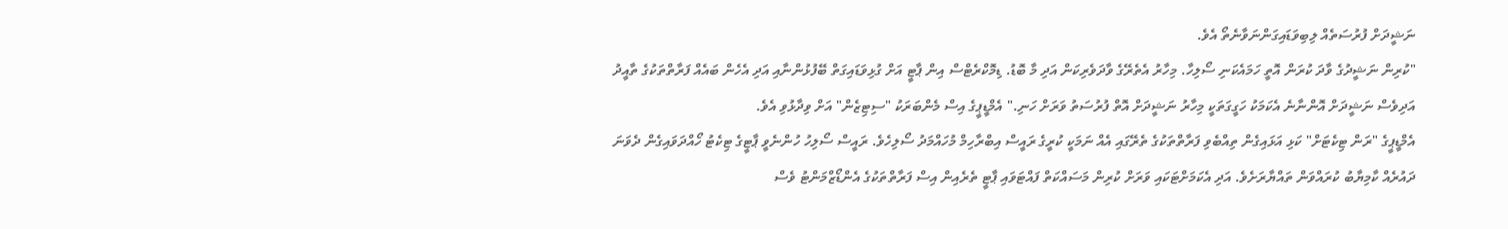ނަޝީދަށް ފުރުސަތެއް ލިބިވަޑައިގަންނަވާނެތޯ އެވެ.
"ކުރިން ނަޝީދުގެ ވާދަ ކުރަން އޮތީ ހަމައެކަނި ސޯލިހާ. މިހާރު އެތެރޭގެ ވާދަވެރިކަން އަދި މާ ބޮޑު. ޑިމޮކްރެޓްސް އިން ޕާޓީ އަށް ގުޅިވަޑައިގަތް ބޭފުޅުންނާއި އަދި އެހެން ބައެއް ފަރާތްތަކުގެ ތާއީދު އަދިވެސް ނަޝީދަށް އޮންނާނެ އެކަމަކު ހަގީގަތަކީ މިހާރު ނަޝީދަށް އޮތް ފުރުސަތު ވަރަށް ހަނި." އެމްޑީޕީގެ އިސް މެންބަރަކު "ސިޓިޒެން" އަށް ވިދާޅުވި އެވެ.
އެމްޑީޕީގެ "ރަން ޓިކެޓަށް" ކަޅި އަޅައިގެން ތިއްބެވި ފަރާތްތަކުގެ ތެރޭގައި އެއް ނަމަކީ ކުރީގެ ރައީސް އިބްރާހިމް މުހައްމަދު ސޯލިހެވެ. ރައީސް ސޯލިހު ހުންނެވީ ޕާޓީގެ ޓިކެޓު ހޯއްދަވައިގެން ދެވަނަ ދައުރެއް ކާމިޔާބު ކުރައްވަން ތައްޔާރަށެވެ. އަދި އެކަމަށްޓަކައި ވަރަށް ކުރިން މަސައްކަތް ފައްޓަވައި ޕާޓީ ތެރެއިން އިސް ފަރާތްތަކުގެ އެންޑޯޒްމަންޓު ވެސް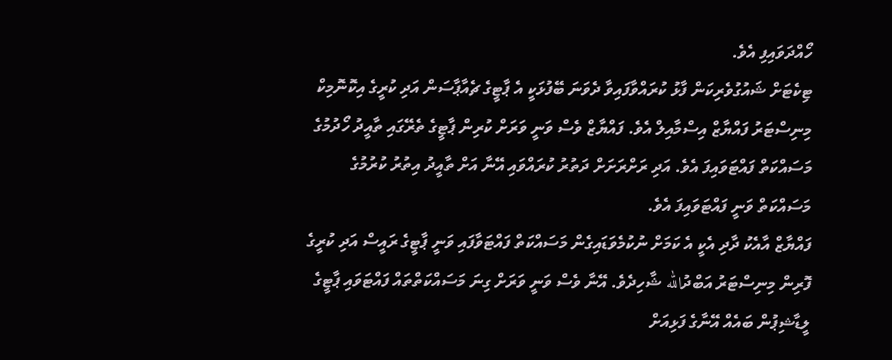ހޯއްދަވައިފި އެވެ.
ޓިކެޓަށް ޝައުގުވެރިކަން ފާޅު ކުރައްވާފައިވާ ދެވަނަ ބޭފުޅަކީ އެ ޕާޓީގެ ޗެއާޕާސަން އަދި ކުރީގެ އިކޮނޮމިކް މިނިސްޓަރު ފައްޔާޒް އިސްމާއިލް އެވެ. ފައްޔާޒް ވެސް ވަނީ ވަރަށް ކުރިން ޕާޓީގެ ތެރޭގައި ތާއީދު ހޯދުމުގެ މަސައްކަތް ފައްޓަވައިފަ އެވެ. އަދި ރަށްރަށަށް ދަތުރު ކުރައްވައި އޭނާ އަށް ތާއީދު އިތުރު ކުރުމުގެ މަސައްކަތް ވަނީ ފައްޓަވައިފަ އެވެ.
ފައްޔާޒް އާއެކު ދާދި އެކީ އެ ކަމަށް ނުކުމެވަޑައިގެން މަސައްކަތް ފައްޓަވާފައި ވަނީ ޕާޓީގެ ރައީސް އަދި ކުރީގެ ފޮރިން މިނިސްޓަރު އަބްދުالله ޝާހިދެވެ. އޭނާ ވެސް ވަނީ ވަރަށް ގިނަ މަސައްކަތްތައް ފައްޓަވައި ޕާޓީގެ ލީޑާޝިޕުން ބައެއް އޭނާގެ ފަޅިއަށް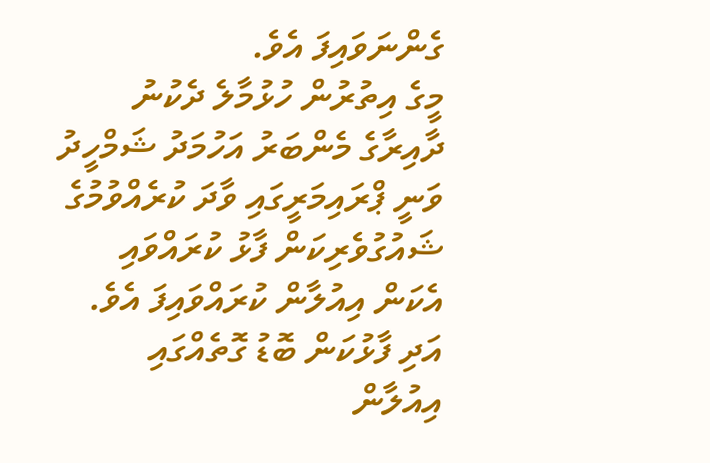ގެންނަވައިފަ އެވެ.
މީގެ އިތުރުން ހުޅުމާލެ ދެކުނު ދާއިރާގެ މެންބަރު އަހުމަދު ޝަމްހީދު ވަނީ ޕްރައިމަރީގައި ވާދަ ކުރެއްވުމުގެ ޝައުގުވެރިކަން ފާޅު ކުރައްވައި އެކަން އިއުލާން ކުރައްވައިފަ އެވެ. އަދި ފާޅުކަން ބޮޑު ގޮތެއްގައި އިއުލާން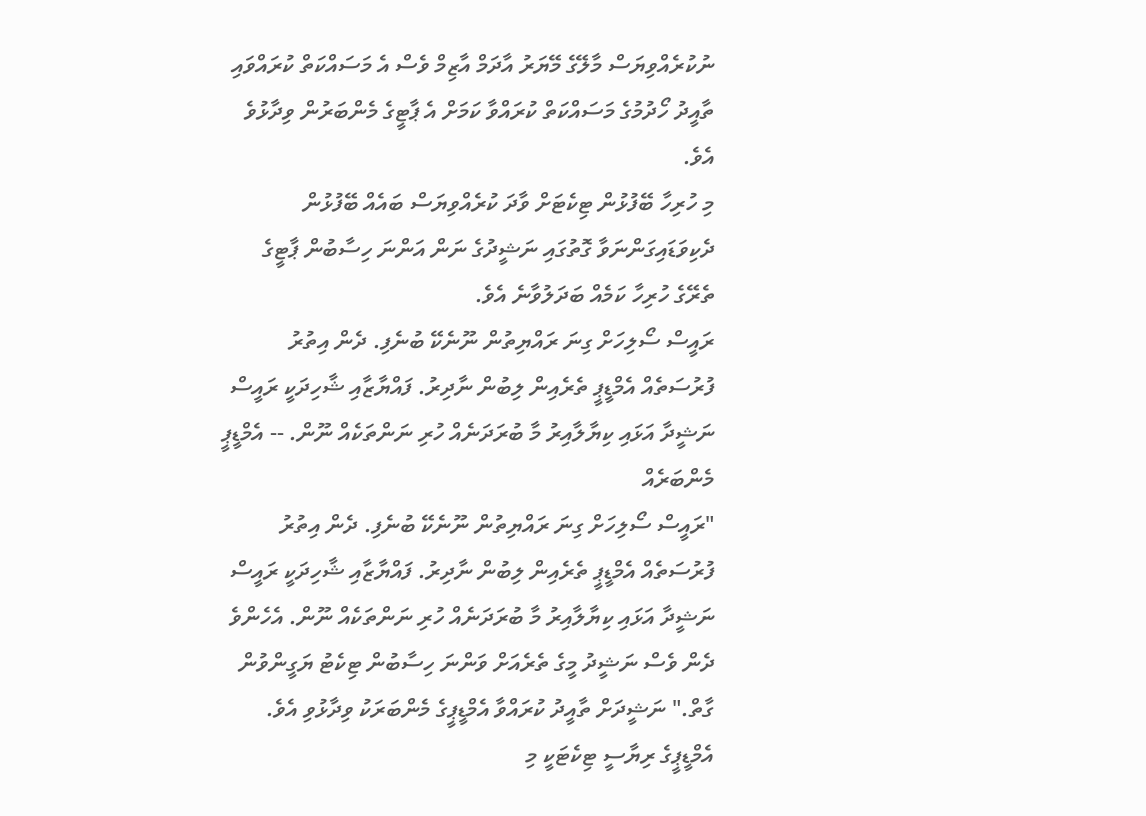ނުކުރެއްވިޔަސް މާލޭގެ މޭޔަރު އާދަމް އާޒިމް ވެސް އެ މަސައްކަތް ކުރައްވައި ތާއީދު ހޯދުމުގެ މަސައްކަތް ކުރައްވާ ކަމަށް އެ ޕާޓީގެ މެންބަރުން ވިދާޅުވެ އެވެ.
މި ހުރިހާ ބޭފުޅުން ޓިކެޓަށް ވާދަ ކުރެއްވިޔަސް ބައެއް ބޭފުޅުން ދެކިވަޑައިގަންނަވާ ގޮތުގައި ނަޝީދުގެ ނަން އަންނަ ހިސާބުން ޕާޓީގެ ތެރޭގެ ހުރިހާ ކަމެއް ބަދަލުވާނެ އެވެ.
ރައީސް ސޯލިހަށް ގިނަ ރައްޔިތުން ނޫނެކޭ ބުނެފި. ދެން އިތުރު ފުރުސަތެއް އެމްޑީޕީ ތެރެއިން ލިބުން ނާދިރު. ފައްޔާޒާއި ޝާހިދަކީ ރައީސް ނަޝީދާ އަޅައި ކިޔާލާއިރު މާ ބުރަދަނެއް ހުރި ނަންތަކެއް ނޫން. -- އެމްޑީޕީ މެންބަރެއް
"ރައީސް ސޯލިހަށް ގިނަ ރައްޔިތުން ނޫނެކޭ ބުނެފި. ދެން އިތުރު ފުރުސަތެއް އެމްޑީޕީ ތެރެއިން ލިބުން ނާދިރު. ފައްޔާޒާއި ޝާހިދަކީ ރައީސް ނަޝީދާ އަޅައި ކިޔާލާއިރު މާ ބުރަދަނެއް ހުރި ނަންތަކެއް ނޫން. އެހެންވެ ދެން ވެސް ނަޝީދު މީގެ ތެރެއަށް ވަންނަ ހިސާބުން ޓިކެޓު ޔަގީންވުން ގާތް." ނަޝީދަށް ތާއީދު ކުރައްވާ އެމްޑީޕީގެ މެންބަރަކު ވިދާޅުވި އެވެ.
އެމްޑީޕީގެ ރިޔާސީ ޓިކެޓަކީ މި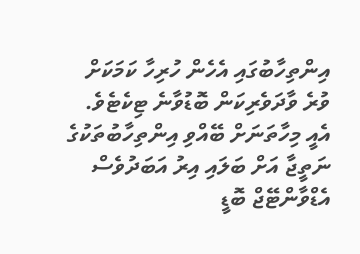އިންތިހާބުގައި އެހެން ހުރިހާ ކަމަކަށް ވުރެ ވާދަވެރިކަން ބޮޑުވާނެ ޓިކެޓެވެ. އެއީ މިހާތަނަށް ބޭއްވި އިންތިހާބުތަކުގެ ނަތީޖާ އަށް ބަލައި އިރު އަބަދުވެސް އެޑްވާންޓޭޖް ބޮޑީ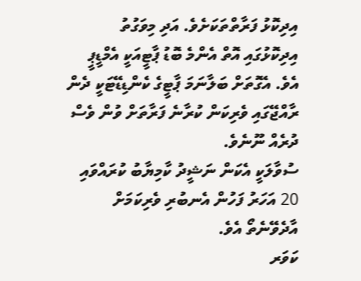އިދިކޮޅު ފަރާތްތަކަށެވެ. އަދި މިވަގުތު އިދިކޮޅުގައި އޮތް އެންމެ ބޮޑު ޕާޓީއަކީ އެމްޑީޕީ އެވެ. އެގޮތަށް ބަލާނަމަ ޕާޓީގެ ކެންޑިޑޭޓަކީ ދެން ރާއްޖޭގައި ވެރިކަން ކުރާނެ ފަރާތަށް ވުން ވެސް ދުރެއް ނޫނެވެ.
ސުވާލަކީ އެކަން ނަޝީދު ކާމިޔާބު ކުރައްވައި 20 އަހަރު ފަހުން އެނބުރި ވެރިކަމަށް އާދެވޭނެތޯ އެވެ.
ކަވަރ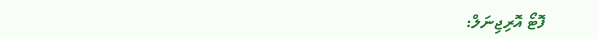ފޮޓޯ އޮރިޖިނަލް: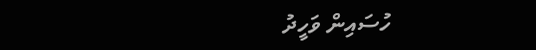ހުސައިން ވަހީދު